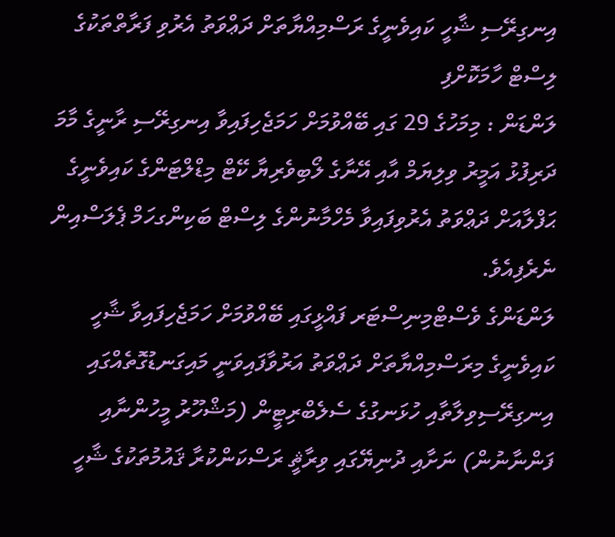އިނގިރޭސި ޝާހީ ކައިވެނީގެ ރަސްމިއްޔާތަށް ދަޢްވަތު އެރުވި ފަރާތްތަކުގެ ލިސްޓް ހާމަކޮށްފި
ލަންޑަން : މިމަހުގެ 29 ގައި ބޭއްވުމަށް ހަމަޖެހިފައިވާ އިނގިރޭސި ރާނީގެ މާމަ ދަރިފުޅު އަމީރު ވިލިޔަމް އާއި އޭނާގެ ލޯބިވެރިޔާ ކޭޓް މިޑްލްޓަންގެ ކައިވެނީގެ ޙަފްލާއަށް ދަޢްވަތު އެރުވިފައިވާ މެހްމާނުންގެ ލިސްޓް ބަކިންގހަމް ޕެލަސްއިން ނެރެފިއެވެ.
ލަންޑަންގެ ވެސްޓްމިނިސްޓަރ ފައްޅީގައި ބޭއްވުމަށް ހަމަޖެހިފައިވާ ޝާހީ ކައިވެނީގެ މިރަސްމިއްޔާތަށް ދަޢްވަތު އަރުވާފައިވަނީ މައިގަނޑުގޮތެއްގައި އިނގިރޭސިވިލާތާއި ހުޅަނގުގެ ސެލެބްރިޓީން (މަޝްހޫރު މީހުންނާއި ފަންނާނުން) ނަށާއި ދުނިޔޭގައި ވިރާޘީ ރަސްކަންކުރާ ޤައުމުތަކުގެ ޝާހީ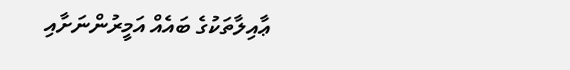ޢާއިލާތަކުގެ ބައެއް އަމީރުންނަށާއި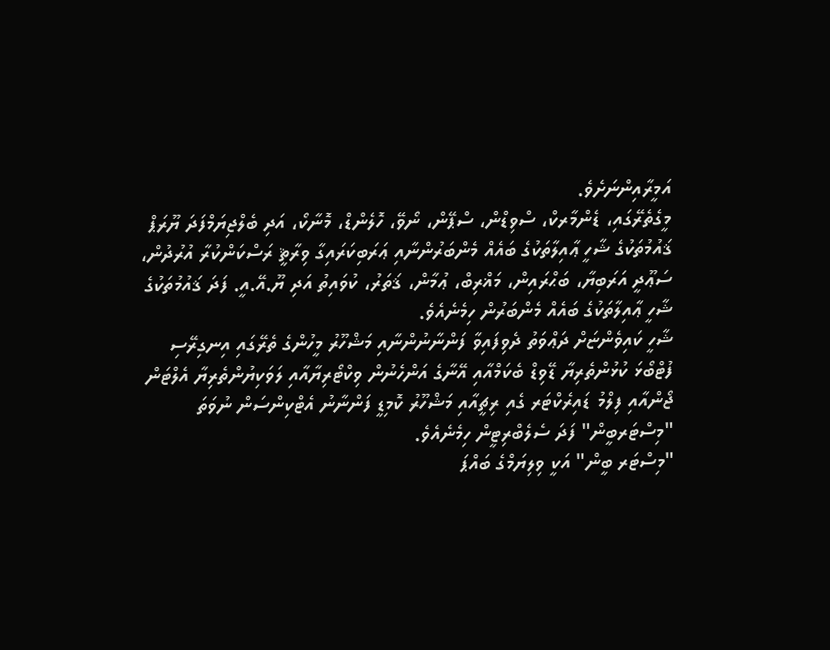އަމީރާއިންނަށެވެ.
މީގެތެރޭގައި، ޑެންމާރކް، ސްވިޑްން، ސްޕޭން، ނޯވޭ، ހޮލެންޑް، މޮނާކޯ، އަދި ބެލްޖިޔަމްފަދަ ޔޫރަޕް ޤައުމުތަކުގެ ޝާހީ ޢާއިލާތަކުގެ ބައެއް މެންބަރުންނާއި ޢަރަބިކަރައިގާ ވިރާޘީ ރަސްކަންކުރާ އުރުދުން، ސަޢޫދީ އަރަބިޔާ، ބަޙްރައިން، މަޣްރިބް، ޢުމާން، ޤަތަރު، ކުވައިތު އަދި ޔޫ.އޭ.އީ. ފަދަ ޤައުމުތަކުގެ ޝާހީ ޢާއިލާތަކުގެ ބައެއް މެންބަރުން ހިމެނެއެވެ.
ޝާހީ ކައިވެންޏަށް ދަޢްވަތު ދެވިފައިވާ ފަންނާނުންނާއި މަޝްހޫރު މީހުންގެ ތެރޭގައި އިނގިރޭސި ފުޓްބޯޅަ ކުޅުންތެރިޔާ ޑޭވިޑް ބެކަމްއާއި އޭނާގެ އަންހެނުން ވިކްޓޯރިޔާއާއި ލަވަކިޔުންތެރިޔާ އެލްޓަން ޖޯންއާއި ފިލްމު ޑައިރެކްޓަރ ގެއި ރިޗީއާއި މަޝްހޫރު ކޮމިޑީ ފަންނާނު އެޓްކިންސަން ނުވަތަ "މިސްޓަރބީން" ފަދަ ސެލެބްރިޓީން ހިމެނެއެވެ.
"މިސްޓަރ ބީން" އަކީ ވިލިޔަމްގެ ބައްޕަ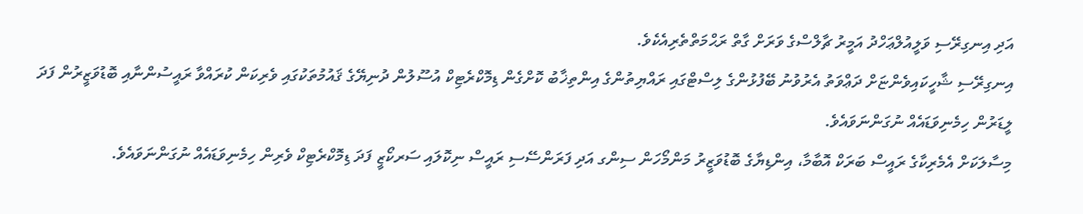އަދި އިނގިރޭސި ވަލީއުލްޢަހްދު އަމީރު ޗާލްސްގެ ވަރަށް ގާތް ރަޙްމަތްތެރިއެކެވެ.
އިނގިރޭސި ޝާހީކައިވެންޏަށް ދަޢްވަތު އެރުވުނު ބޭފުޅުންގެ ލިސްޓްގައި ރައްޔިތުންގެ އިންތިޚާބު ކޮށްގެން ޑިމޮކްރެޓިކް އުސޫލުން ދުނިޔޭގެ ޤައުމުތަކުގައި ވެރިކަން ކުރައްވާ ރައީސުންނާއި ބޮޑުވަޒީރުން ފަދަ ލީޑަރުން ހިމެނިވަޑައެއް ނުގަންނަވައެވެ.
މިސާލަކަށް އެމެރިކާގެ ރައީސް ބަރަކް އޮބާމާ، އިންޑިޔާގެ ބޮޑުވަޒީރު މަންމޯހަން ސިންގ އަދި ފަރަންސޭސި ރައީސް ނިކޮލައި ސަރކޯޒީ ފަދަ ޑިމޮކްރެޓިކް ވެރިން ހިމެނިވަޑައެއް ނުގަންނަވައެވެ.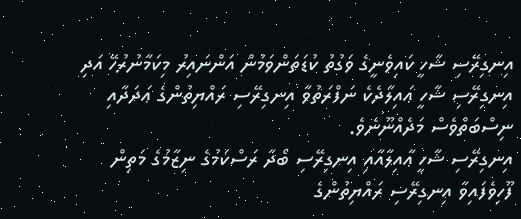އިނގިރޭސި ޝާހީ ކައިވެނީގެ ވަގުތު ކުޑަތަންވަމުން އަންނައިރު މިކަމާނުރުހޭ އަދި އިނގިރޭސި ޝާހީ ޢައިލާދެކެ ނަފްރަތުވާ އިނގިރޭސި ރައްޔިތުންގެ ޢަދަދާއި ނިސްބަތްވެސް މަދެއްނޫނެވެ.
އިނގިރޭސި ޝާހީ ޢާއިލާއާއި އިނގިރޭސި ބޯދާ ރަސްކަމުގެ ނިޒާމުގެ މަތިން ފޫހިވެފައިވާ އިނގިރޭސި ރައްޔިތުންގެ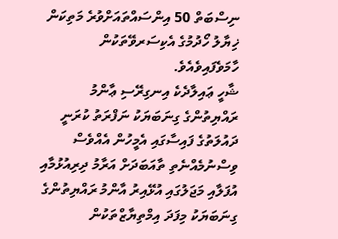ނިސްބަތް 50 އިންސައްތައަށްވުރެ މަތިކަން ޚިޔާލު ހޯދުމުގެ އެކިސަރވޭތަކުން ހާމަވެފައިވެއެވެ.
ޝާހީ ޢައިލާދެކެ އިނގިރޭސި ޢާންމު ރައްޔިތުންގެ ގިނަބަޔަކު ނަފްރަތު ކުރަނީ ދައުލަތުގެ ފައިސާގައި އެމީހުން އެއްވެސް ވިސްނުމެއްނެތި ތާއަބަދަށް އަރާމު ދިރިއުޅުމާއި އުފަލާއި މަޖަލުގައި އުޅޭއިރު އާންމު ރައްޔިތުންގެ ގިނަބަޔަކު މިފަދަ އިމްތިޔާޒްތަކުން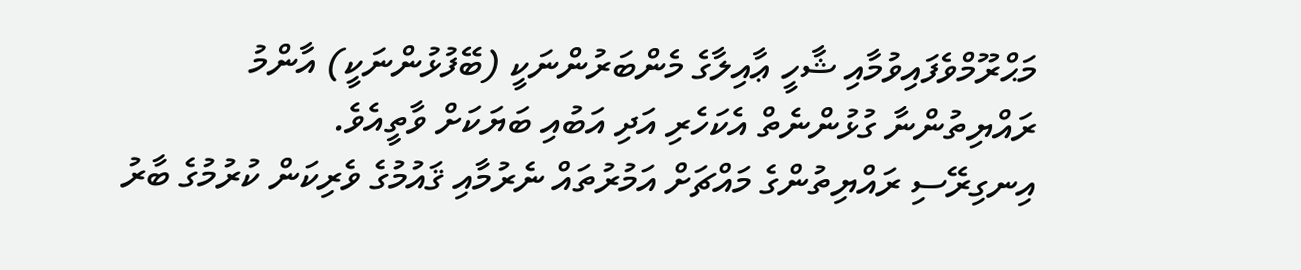މަޙްރޫމްވެފައިވުމާއި ޝާހީ ޢާއިލާގެ މެންބަރުންނަކީ (ބޭފުޅުންނަކީ) އާންމު ރައްޔިތުންނާ ގުޅުންނެތް އެކަހެރި އަދި އަބުއި ބަޔަކަށް ވާތީއެވެ.
އިނގިރޭސި ރައްޔިތުންގެ މައްޗަށް އަމުރުތައް ނެރުމާއި ޤައުމުގެ ވެރިކަން ކުރުމުގެ ބާރު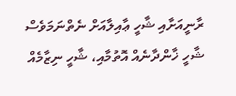ރާނީއަށާއި ޝާހީ ޢާއިލާއަށް ނެތްނަމަވެސް ޝާހީ ޚާންދާނެއް އޮތުމާއި، ޝާހީ ނިޒާމެއް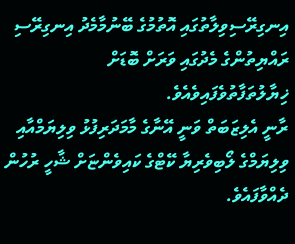އިނގިރޭސިވިލާތުގައި އޮތުމުގެ ބޭނުމާމެދު އިނގިރޭސި ރައްޔިތުންގެ މެދުގައި ވަރަށް ބޮޑަށް ޚިޔާލުތަފާތުވެފައިވެއެވެ.
ރާނީ އެލިޒަބަތް ވަނީ އޭނާގެ މާމަދަރިފުޅު ވިލިޔަމްއާއި ވިލިޔަމްގެ ލޯބިވެރިޔާ ކޭޓްގެ ކައިވެންޏަށް ޝާހީ ރުހުން ދެއްވާފައެވެ.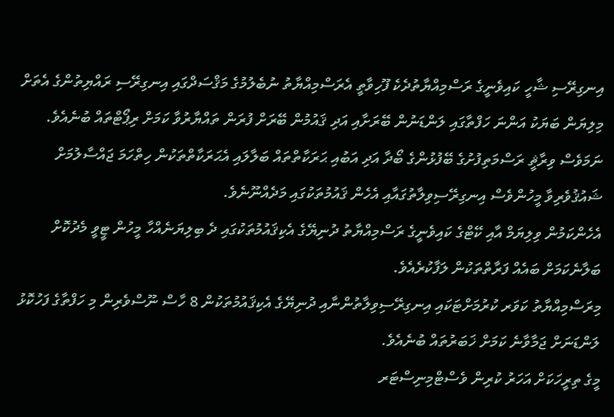އިނގިރޭސި ޝާހީ ކައިވެނީގެ ރަސްމިއްޔާތުދެކެ ފޫހިވާތީ އެރަސްމިއްޔާތު ނުބެލުމުގެ މަޤްސަދްގައި އިނގިރޭސި ރައްޔިތުންގެ އެތަށް މިލިޔަން ބަޔަކު އަންނަ ހަފްތާގައި ލަންޑަނުން ބޭރަށާއި އަދި ޤައުމުން ބޭރަށް ފުރަން ތައްޔާރުވާ ކަމަށް ރިޕޯޓްތައް ބުނެއެވެ.
ނަމަވެސް ވިރާޘީ ރަސްމަތިފުށުގެ ބޭފުޅުންގެ ބޯދާ އަދި އަބުއި ޙަރަކާތްތައް ބަލާލައި އެޙަރަކާތްތަކުން ހިތްހަމަ ޖައްސާލުމަށް ޝައުޤުވެރިވާ މީހުންވެސް އިނގިރޭސިވިލާތުގައާއި އެހެން ޤައުމުތަކުގައި މަދެއްނޫނެވެ.
އެހެންކަމުން ވިލިޔަމް އާއި ކޭޓްގެ ކައިވެނީގެ ރަސްމިއްޔާތު ދުނިޔޭގެ އެކިޤައުމުތަކުގައި ދެ ބިލިޔަނެއްހާ މީހުން ޓީވީ މެދުކޮށް ބަލާނެކަމަށް ބައެއް ފަރާތްތަކުން ލަފާކުރެއެވެ.
މިރަސްމިއްޔާތު ކަވަރ ކުރުމަށްޓަކައި އިނގިރޭސިވިލާތުންނާއި ދުނިޔޭގެ އެކިޤައުމުތަކުން 8 ހާސް ނޫސްވެރިން މި ހަފްތާގެ ފަހުކޮޅު ލަންޑަނަށް ޖަމާވާނެ ކަމަށް ޚަބަރުތައް ބުނެއެވެ.
މީގެ ތިރީހަކަށް އަހަރު ކުރިން ވެސްޓްމިނިސްޓަރ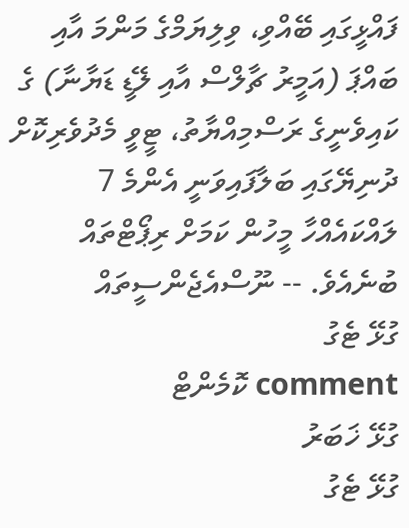ފައްޅީގައި ބޭއްވި، ވިލިޔަމްގެ މަންމަ އާއި ބައްޕަ (އަމީރު ޗާލްސް އާއި ލޭޑީ ޑަޔާނާ) ގެ ކައިވެނީގެ ރަސްމިއްޔާތު، ޓީވީ މެދުވެރިކޮށް ދުނިޔޭގައި ބަލާފައިވަނީ އެންމެ 7 ލައްކައެއްހާ މީހުން ކަމަށް ރިޕޯޓްތައް ބުނެއެވެ. -- ނޫސްއެޖެންސީތައް
ގުޅޭ ޓެގު
comment ކޮމެންޓް
ގުޅޭ ޚަބަރު
ގުޅޭ ޓެގު